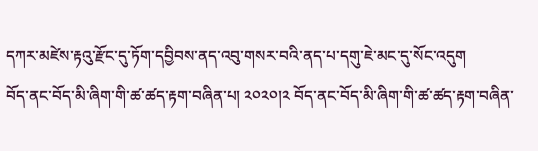དཀར་མཛེས་རྟའུ་རྫོང་དུ་ཏོག་དབྱིབས་ནད་འབུ་གསར་བའི་ནད་པ་དགུ་ཇེ་མང་དུ་སོང་འདུག
བོད་ནང་བོད་མི་ཞིག་གི་ཚ་ཚད་རྟག་བཞིན་པ། ༢༠༢༠།༢ བོད་ནང་བོད་མི་ཞིག་གི་ཚ་ཚད་རྟག་བཞིན་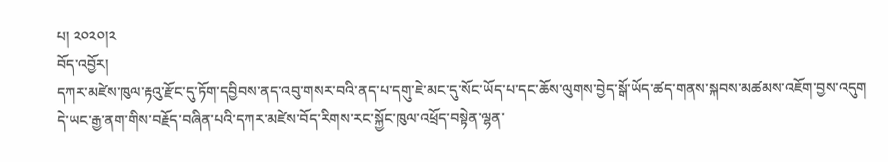པ། ༢༠༢༠།༢
བོད་འབྱོར།
དཀར་མཛེས་ཁུལ་རྟའུ་རྫོང་དུ་ཏོག་དབྱིབས་ནད་འབུ་གསར་བའི་ནད་པ་དགུ་ཇེ་མང་དུ་སོང་ཡོད་པ་དང་ཆོས་ལུགས་བྱེད་སྒོ་ཡོད་ཚད་གནས་སྐབས་མཚམས་འཇོག་བྱས་འདུག
དེ་ཡང་རྒྱ་ནག་གིས་བརྗོད་བཞིན་པའི་དཀར་མཛེས་བོད་རིགས་རང་སྐྱོང་ཁུལ་འཕྲོད་བསྟེན་ལྷན་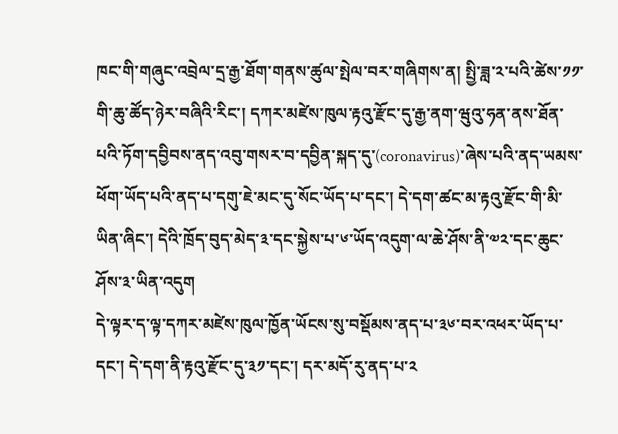ཁང་གི་གཞུང་འབྲེལ་དྲ་རྒྱ་ཐོག་གནས་ཚུལ་སྤེལ་བར་གཞིགས་ན། སྤྱི་ཟླ་༢་པའི་ཚེས་༡༡་གི་ཆུ་ཚོད་ཉེར་བཞིའི་རིང་། དཀར་མཛེས་ཁུལ་རྟའུ་རྫོང་དུ་རྒྱ་ནག་ཝུའུ་ཧན་ནས་ཐོན་པའི་ཏོག་དབྱིབས་ནད་འབུ་གསར་བ་དབྱིན་སྐད་དུ་(coronavirus)་ཞེས་པའི་ནད་ཡམས་ཕོག་ཡོད་པའི་ནད་པ་དགུ་ཇེ་མང་དུ་སོང་ཡོད་པ་དང་། དེ་དག་ཚང་མ་རྟའུ་རྫོང་གི་མི་ཡིན་ཞིང་། དེའི་ཁྲོད་བུད་མེད་༣་དང་སྐྱེས་པ་༦་ཡོད་འདུག་ལ་ཆེ་ཤོས་ནི་༧༢་དང་ཆུང་ཤོས་༣་ཡིན་འདུག
དེ་ལྟར་ད་ལྟ་དཀར་མཛེས་ཁུལ་ཁྱོན་ཡོངས་སུ་བསྡོམས་ནད་པ་༣༦་བར་འཕར་ཡོད་པ་དང་། དེ་དག་ནི་རྟའུ་རྫོང་དུ་༣༡་དང་། དར་མདོ་རུ་ནད་པ་༢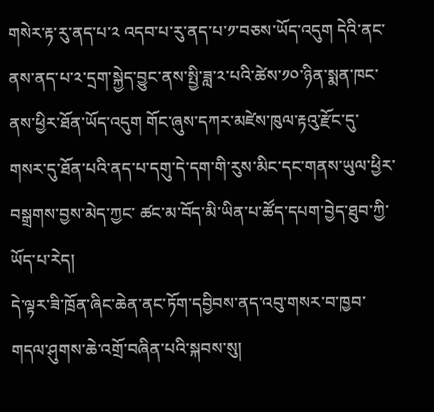གསེར་རྟ་རུ་ནད་པ་༢ འདབ་པ་རུ་ནད་པ་༡་བཅས་ཡོད་འདུག དེའི་ནང་ནས་ནད་པ་༢་དྲག་སྐྱེད་བྱུང་ནས་སྤྱི་ཟླ་༢་པའི་ཚེས་༡༠་ཉིན་སྨན་ཁང་ནས་ཕྱིར་ཐོན་ཡོད་འདུག གོང་ཞུས་དཀར་མཛེས་ཁུལ་རྟའུ་རྫོང་དུ་གསར་དུ་ཐོན་པའི་ནད་པ་དགུ་དེ་དག་གི་རུས་མིང་དང་གནས་ཡུལ་ཕྱིར་བསྒྲགས་བྱས་མེད་ཀྱང་ ཚང་མ་བོད་མི་ཡིན་པ་ཚོད་དཔག་བྱེད་ཐུབ་ཀྱི་ཡོད་པ་རེད།
དེ་ལྟར་ཟི་ཁྲོན་ཞིང་ཆེན་ནང་ཏོག་དབྱིབས་ནད་འབུ་གསར་བ་ཁྱབ་གདལ་ཤུགས་ཆེ་འགྲོ་བཞིན་པའི་སྐབས་སུ།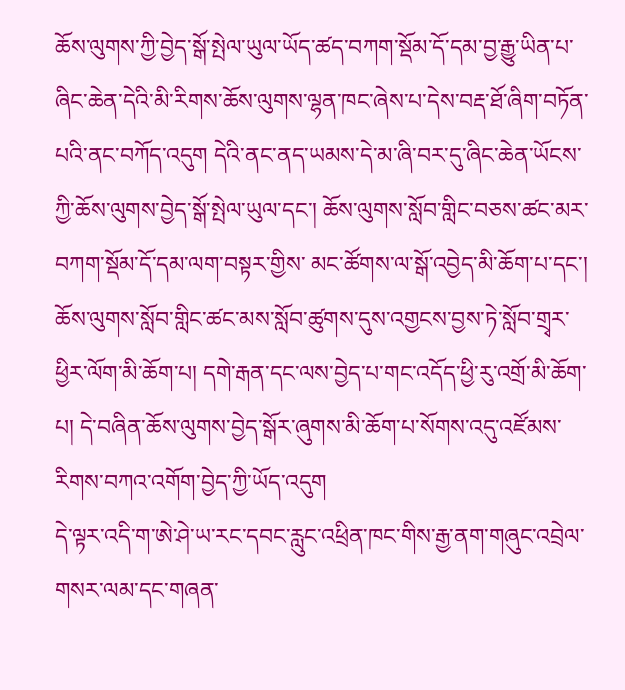ཆོས་ལུགས་ཀྱི་བྱེད་སྒོ་སྤེལ་ཡུལ་ཡོད་ཚད་བཀག་སྡོམ་དོ་དམ་བྱ་རྒྱུ་ཡིན་པ་ཞིང་ཆེན་དེའི་མི་རིགས་ཆོས་ལུགས་ལྷན་ཁང་ཞེས་པ་དེས་བརྡ་ཐོ་ཞིག་བཏོན་པའི་ནང་བཀོད་འདུག དེའི་ནང་ནད་ཡམས་དེ་མ་ཞི་བར་དུ་ཞིང་ཆེན་ཡོངས་ཀྱི་ཆོས་ལུགས་བྱེད་སྒོ་སྤེལ་ཡུལ་དང་། ཆོས་ལུགས་སློབ་གླིང་བཅས་ཚང་མར་བཀག་སྡོམ་དོ་དམ་ལག་བསྟར་གྱིས་ མང་ཚོགས་ལ་སྒོ་འབྱེད་མི་ཆོག་པ་དང་། ཆོས་ལུགས་སློབ་གླིང་ཚང་མས་སློབ་ཚུགས་དུས་འགྱངས་བྱས་ཏེ་སློབ་གྲྭར་ཕྱིར་ལོག་མི་ཆོག་པ། དགེ་རྒན་དང་ལས་བྱེད་པ་གང་འདོད་ཕྱི་རུ་འགྲོ་མི་ཆོག་པ། དེ་བཞིན་ཆོས་ལུགས་བྱེད་སྒོར་ཞུགས་མི་ཆོག་པ་སོགས་འདུ་འཛོམས་རིགས་བཀའ་འགོག་བྱེད་ཀྱི་ཡོད་འདུག
དེ་ལྟར་འདི་ག་ཨེ་ཤེ་ཡ་རང་དབང་རླུང་འཕྲིན་ཁང་གིས་རྒྱ་ནག་གཞུང་འབྲེལ་གསར་ལམ་དང་གཞན་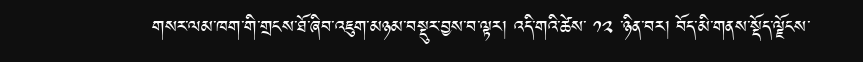གསར་ལམ་ཁག་གི་གྲངས་ཐོ་ཞིབ་འཇུག་མཉམ་བསྡུར་བྱས་བ་ལྟར། འདི་གའི་ཚེས་ ༡༢ ་ཉིན་བར། བོད་མི་གནས་སྡོད་ལྗོངས་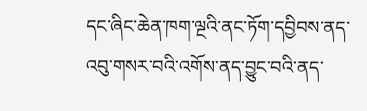དང་ཞིང་ཆེན་ཁག་ལྔའི་ནང་ཏོག་དབྱིབས་ནད་འབུ་གསར་བའི་འགོས་ནད་བྱུང་བའི་ནད་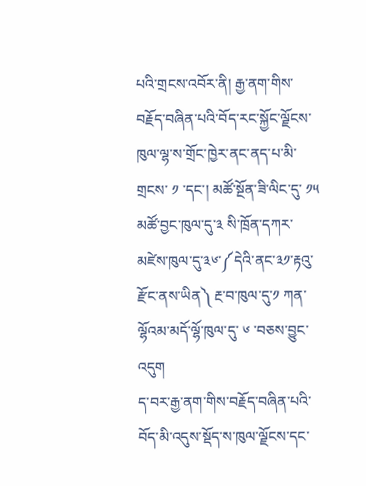པའི་གྲངས་འབོར་ནི། རྒྱ་ནག་གིས་བརྗོད་བཞིན་པའི་བོད་རང་སྐྱོང་ལྗོངས་ཁུལ་ལྷ་ས་གྲོང་ཁྱེར་ནང་ནད་པ་མི་གྲངས་ ༡ ་དང་། མཚོ་སྔོན་ཟི་ལིང་དུ་ ༡༥ མཚོ་བྱང་ཁུལ་དུ་༣ སི་ཁྲོན་དཀར་མཛེས་ཁུལ་དུ་༣༦་༼དེའི་ནང་༣༡་རྟའུ་རྫོང་ནས་ཡིན༽ རྔ་བ་ཁུལ་དུ་༡ ཀན་ལྷོའམ་མདོ་ལྷོ་ཁུལ་དུ་ ༦ ་བཅས་བྱུང་འདུག
ད་བར་རྒྱ་ནག་གིས་བརྗོད་བཞིན་པའི་བོད་མི་འདུས་སྡོད་ས་ཁུལ་ལྗོངས་དང་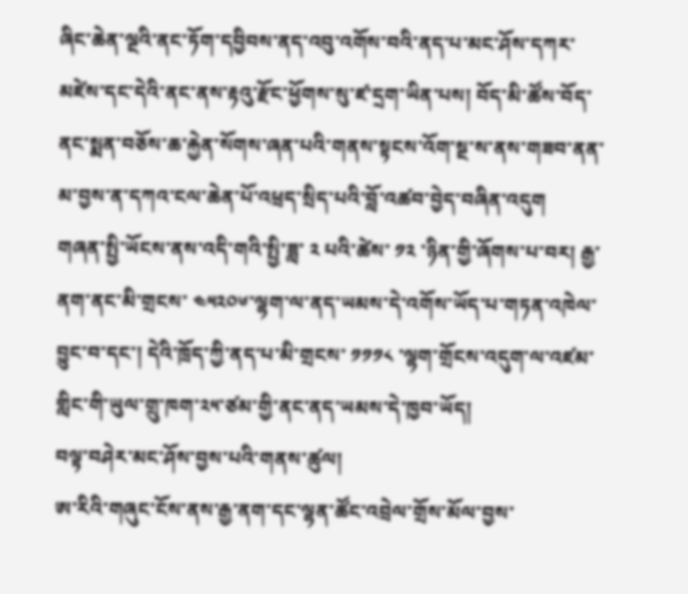ཞིང་ཆེན་ལྔའི་ནང་ཏོག་དབྱིབས་ནད་འབུ་འགོས་བའི་ནད་པ་མང་ཤོས་དཀར་མཛེས་དང་དེའི་ནང་ནས་རྟའུ་རྫོང་ཕྱོགས་སུ་ཛ་དྲག་ཡིན་པས། བོད་མི་ཚོས་བོད་ནང་སྨན་བཅོས་ཆ་རྐྱེན་སོགས་ཞན་པའི་གནས་སྟངས་འོག་སྔ་ས་ནས་གཟབ་ནན་མ་བྱས་ན་དཀའ་ངལ་ཆེན་པོ་འཕྲད་སྲིད་པའི་བློ་འཚབ་བྱེད་བཞིན་འདུག
གཞན་སྤྱི་ཡོངས་ནས་འདི་གའི་སྤྱི་ཟླ་ ༢ པའི་ཚེས་ ༡༢ ་ཉིན་གྱི་ཞོགས་པ་བར། རྒྱ་ནག་ནང་མི་གྲངས་ ༤༥༢༠༦་ལྷག་ལ་ནད་ཡམས་དེ་འགོས་ཡོད་པ་གཏན་འཁེལ་བྱུང་བ་དང་། དེའི་ཁྲོད་ཀྱི་ནད་པ་མི་གྲངས་ ༡༡༡༨ ་ལྷག་གྲོངས་འདུག་ལ་འཛམ་གླིང་གི་ཡུལ་གྲུ་ཁག་༢༥་ཙམ་གྱི་ནང་ནད་ཡམས་དེ་ཁྱབ་ཡོད།
བལྟ་བཤེར་མང་ཤོས་བྱས་པའི་གནས་ཚུལ།
ཨ་རིའི་གཞུང་ངོས་ནས་རྒྱ་ནག་དང་ལྷན་ཚོང་འབྲེལ་གྲོས་མོལ་བྱས་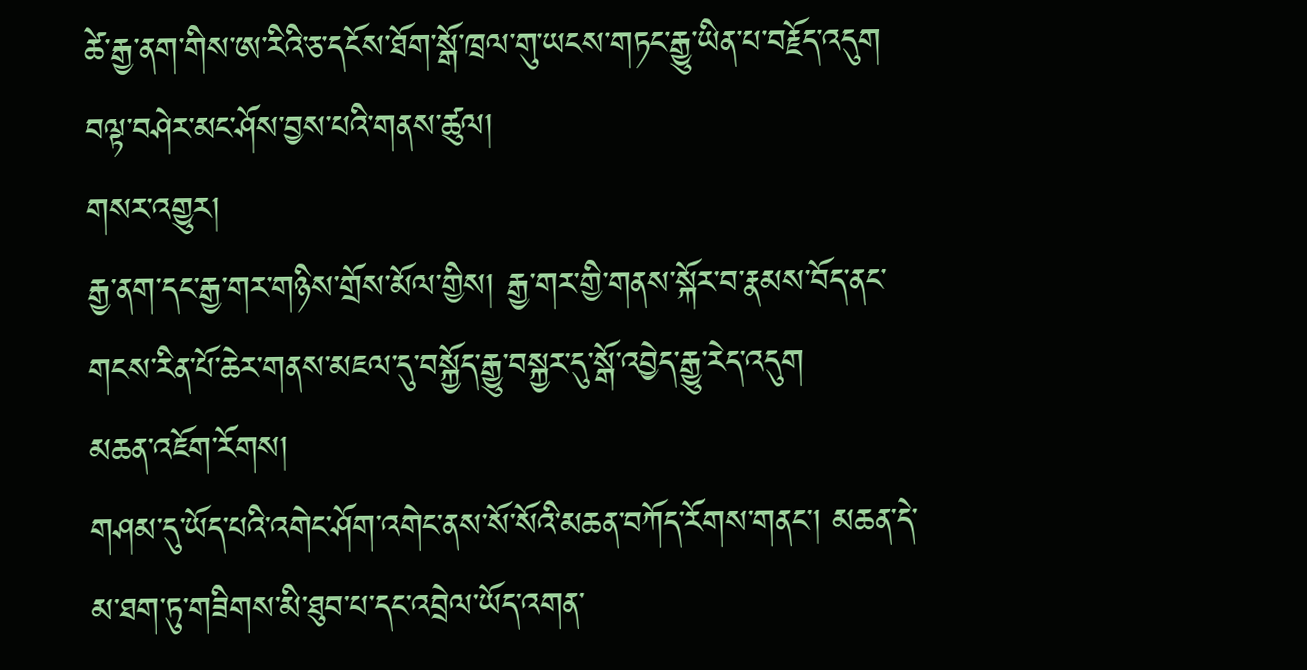ཚེ་རྒྱ་ནག་གིས་ཨ་རིའི་ཅ་དངོས་ཐོག་སྒོ་ཁྲལ་གུ་ཡངས་གཏང་རྒྱུ་ཡིན་པ་བརྗོད་འདུག
བལྟ་བཤེར་མང་ཤོས་བྱས་པའི་གནས་ཚུལ།
གསར་འགྱུར།
རྒྱ་ནག་དང་རྒྱ་གར་གཉིས་གྲོས་མོལ་གྱིས། རྒྱ་གར་གྱི་གནས་སྐོར་བ་རྣམས་བོད་ནང་གངས་རིན་པོ་ཆེར་གནས་མཇལ་དུ་བསྐྱོད་རྒྱུ་བསྐྱར་དུ་སྒོ་འབྱེད་རྒྱུ་རེད་འདུག
མཆན་འཇོག་རོགས།
གཤམ་དུ་ཡོད་པའི་འགེང་ཤོག་འགེང་ནས་སོ་སོའི་མཆན་བཀོད་རོགས་གནང་། མཆན་དེ་མ་ཐག་ཏུ་གཟིགས་མི་ཐུབ་པ་དང་འབྲེལ་ཡོད་འགན་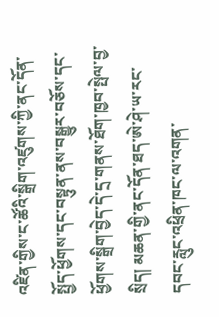འཛིན་གྱིས་ང་ཚོའི་སྒྲིག་འཛུགས་ཀྱི་ནང་དོན་སྤྱོད་ཕྱོགས་དང་བསྟུན་ནས་བསྒྱུར་བཅོས་དང་ཕྱོགས་སྒྲིག་བྱེད་དེ་དྲ་གནས་ཐོག་ཁྱབ་སྤེལ་བྱ་སྲིད། མཆན་གྱི་ནང་དོན་ཐད་ཨེ་ཤེ་ཡ་རང་དབང་རླུང་འཕྲིན་ཁང་ལ་འགན་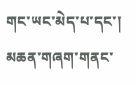གང་ཡང་མེད་པ་དང་། མཆན་གཞག་གནང་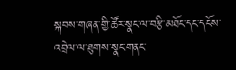སྐབས་གཞན་གྱི་ཚོར་སྣང་ལ་བརྩི་མཐོང་དང་དངོས་འབྲེལ་ལ་ཐུགས་སྣང་གནང་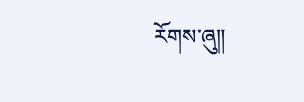རོགས་ཞུ༎